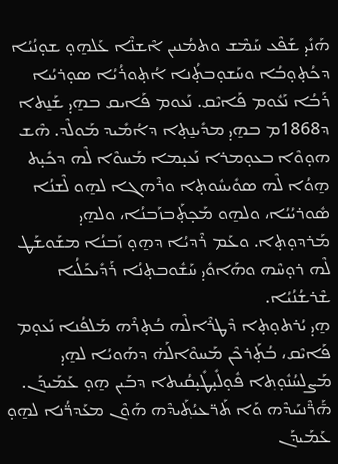ܗܰܢܺܝ̣ ܫܰܦܶܥ ܚܰܡܶܫ ܘܬܡܳܢܝܢ ܐܶܫܢ̈ܶܐ ܥܰܠܗ̱ܘ̣ ܫܘ̣ܢܳܝܳܐ ܕܟܳܬ̣ܘ̣ܒܳܐ ܘܚܰܫܘ̣ܒܬ̣ܳܢܐ ܐܳܬ̣ܘܪܳܝܳܐ ܣܘ̣ܪܝܳܝܐ ܪܰܒܳܐ ܢܰܥܽܘܡ ܦܰܐܝܶܩ. ܢܰܥܘܡ ܦܰܐܝܩ ܒܗ̱ܝ̣ ܫܰܢ̱ܬܐ ܕ1868ܡ ܒܗ̱ܝ̣ ܡܕܺܝܢ̱ܬ̣ܐ ܕܐܳܡܺܝܕ ܡܰܘܠܶܕ. ܗܶܫ ܗܘ̣ܘܶܐ ܒܥܘ̣ܡܪܐ ܢܰܥܝ̣ܡܐ ܡܰܚܘܶܐ ܠܶܗ ܕܟܺܝ̣ܬ ܗ̱ܘܳܐ ܠܶܗ ܣܘܺܝܚܽܘܬ̣ܐ ܘܪܶܗܓܐ ܠܗ̱ܘ ܠܶܫܢܳܐ ܣܽܘܪܝܳܝܳܐ، ܘܠܗ̱ܘ ܡܰܟ̣ܬ̣ܰܒܙܰܒܢܳܐ، ܘܠܗ̱ܝ̣ ܡܰܪܕܘ̣ܬ̣ܐ. ܘܥܰܡ ܪܶܕܝܳܐ ܕܗ̱ܘ̣ ܙܰܒܢܳܐ ܡܫܰܘܫܰܛ ܠܶܗ ܪܘ̣ܚܶܗ ܘܗܰܐܘܺܝ̣ ܚܰܫܽܘܒܬ̣ܢܳܐ ܪܰܕܺܝܟܰܠܳܝܐ ܫܶܪܫܳܢܳܝܳܐ.
ܗ̱ܝ̣ ܝܳܪܬܘ̣ܬ̣ܐ ܕܶܛܪܶܐܠܶܗ ܒܳܬ̣ܪܶܗ ܡܰܠܦܳܢܐ ܢܰܥܘ̣ܡ ܦܰܐܝܶܩ، ܒܳܬ̣ܰܪܟܶܢ ܡܰܚܘܶܐܠܰܗ̇ ܕܗܰܘܝܳܐ ܠܗ̱ܝ̣ ܡܰܨܠܚܳܢܽܘ̣ܬ݂ܐ ܦܽܘ̣ܠܺܝ̣ܛܺܝ̣ܩܳܝܬܐ ܕܒܰܝܢ ܗ̱ܘ̣ ܥܰܡܰܝܕܰܢ. ܗ̄ܰܪ̈ܶܢܝܰܝܕܶܗ ܘܰܐ ܬܰܪ̈ܥܝܳܬ݂ܰܝܕܶܗ ܗܰܘܶܢ ܡܥܰܕܪ̈ܳܢܐ ܠܗ̱ܘ̣ ܥܰܡܰܝܕܰܢ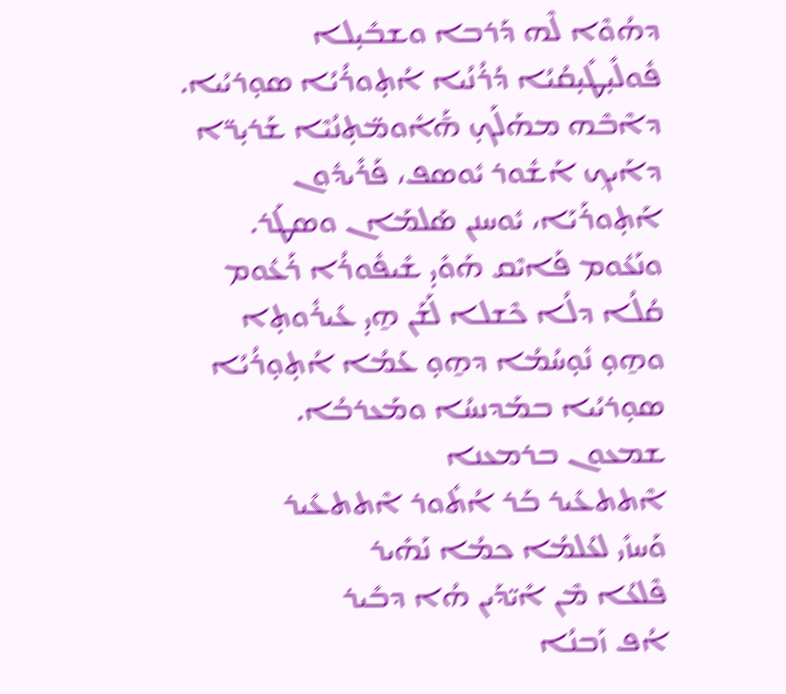ܕܗܳܘܶܐ ܠܶܗ ܕܰܪܒܐ ܘܫܒܺܝ̣ܠܐ ܦܽܘܠܺܝ̣ܛܺܝ̣ܩܳܝܳܐ ܕܳܪܳܢܳܝܐ ܐܳܬ̣ܘܪܳܝܳܐ ܣܘ̣ܪܝܳܝܐ. ܕܐܶܒܶܗ ܡܗܰܠܰܟ̣ ܗ̄ܰܐܽܘܡ̈ܬ̣ܢܳܝܶܐ ܫܰܪܝ̣ܪ̈ܐ ܕܐܰܝܟ݂ ܐܰܫܽܘܪ ܝܽܘܣܦ، ܦܰܪܺܝܕܽܘܢ ܐܰܬ̣ܘܪܰܝܰܐ، ܝܽܘܚܢܢ ܣܰܠܡܰܐܢ ܘܣܛܰܪ. ܘܢܰܥܽܘܡ ܦܰܐܝܶܩ ܗܰܘܺܝ̣ ܫܺܝܦܽܘܪܳܐ ܪܰܥܽܘܡ ܩܳܠܳܐ ܕܠܳܐ ܟܶܫܠܐ ܠܰܫܰܢ ܗ̱ܝ̣ ܥܺܝܪܽܘܬ̣ܐ ܘܗ̱ܘ̣ ܢܽܘ̣ܚܳܡܳܐ ܕܗ̱ܘ̣ ܥܰܡܳܐ ܐܳܬ̣ܘ̣ܪܳܝܳܐ ܣܘ̣ܪܝܳܝܐ ܒܡܰܕܢܚܳܐ ܘܡܰܥܪܒܳܐ.
ܫܡܥܘܢ ܒܪܡܥܢܐ
ܐܶܬܬܥܺܝܪ ܒܰܪ ܐܳܬܽܘܪ ܐܶܬܬܥܺܝܪ
ܘܰܚܙܺܝ ܠܥܳܠܡܳܐ ܟܡܳܐ ܢܰܗܺܝܪ
ܦܶܠܥܳܐ ܡܶܢ ܐܺܝ̈ܕܰܝܢ ܗܳܐ ܕܒܺܝܪ
ܐܳܦ ܙܰܒܢܳܐ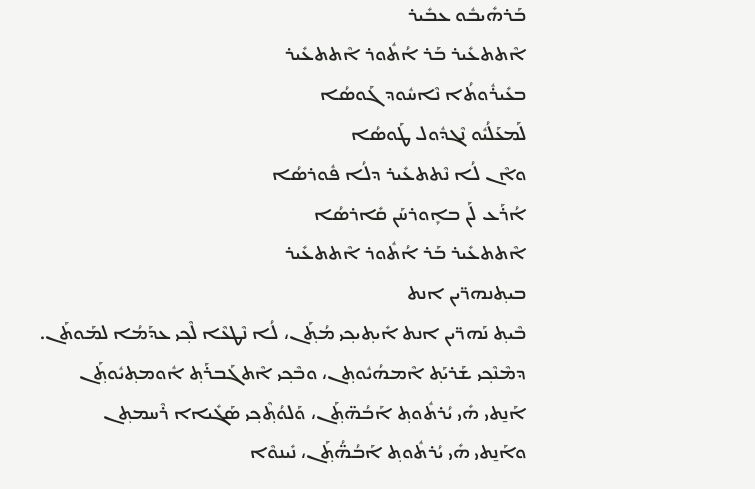ܒܰܪܗܺܝܒܽܘ ܥܒܺܝܪ
ܐܶܬܬܥܺܝܪ ܒܰܪ ܐܳܬܽܘܪ ܐܶܬܬܥܺܝܪ
ܒܥܺܝܪܽܘܬܳܐ ܢܶܐܚܽܘܕ ܓܰܘܣܳܐ
ܠܰܡܥܰܠܳܝܽܘ ܢܶܓܕܽܘܠ ܛܰܘܣܳܐ
ܘܐܶܢ ܠܳܐ ܢܶܬܬܥܺܝܪ ܕܠܳܐ ܦܽܘܪܣܳܐ
ܐܳܪܰܥ ܠܰܢ ܒܐܾܘܪܚܰܢ ܩܺܐܪܣܳܐ
ܐܶܬܬܥܺܝܪ ܒܰܪ ܐܳܬܽܘܪ ܐܶܬܬܥܺܝܪ
ܒܝܬ݂ܢܗܪ̈ܝܢ ܐܢܬ
ܒܶܝܬ݂ ܢܰܗܪ̈ܝܢ ܐܢܬ ܐܺܝܬ݂ܝܟ݂ܝ ܡܳܬ݂ܰܢ، ܠܳܐ ܢܶܛܥܶܐ ܠܶܟ݂ܝ ܥܕܰܡܳܐ ܠܡܰܘܬܰܢ.
ܕܡܶܢܶܟ݂ܝ ܫܰܪܝܰܬ݂ ܐܶܡܗܳܝܽܘܬ݂ܢ، ܘܒܶܟ݂ܝ ܐܶܬܓܰܒܪܰܬ݂ ܐܽܘܡܬ݂ܝܽܘܬ݂ܰܢ
ܐܰܢ̱ܬܝ ܗܺܝ ܝܳܪܬܽܘܬ݂ ܐܰܒܳܗ̈ܬ݂ܰܢ، ܘܰܠܘܳܬ݂ܶܟ݂ܝ ܣܰܓܺܝܐܐ ܪܶܚܡܬ݂ܢ
ܘܐܰܢ̱ܬܝ ܗܺܝ ܝܳܪܬܽܘܬ݂ ܐܰܒܳܗ̈ܳܬ݂ܰܢ، ܢܺܝܢܘܶܐ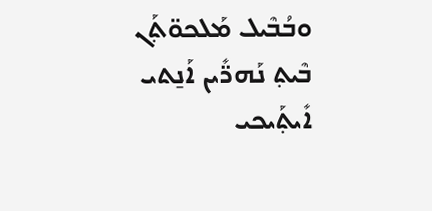ܘܒܳܒܶܝܠ ܡܰܠܟܘ̈ܬ݂ܰܢ
ܒܶܝܬ݂ ܢܰܗܪ̈ܺܝܢ ܐܰܢ̱ܬܝ ܐܺܝܬ݂ܰܝܟܝ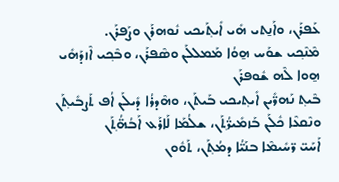ܥܰܦܪܰܢ، ܘܐܰܢ̱ܬܝ ܗܺܝ ܐܺܝܬ݂ܰܝܟܝ ܢܽܘܗܪܰܢ ܘܨܰܦܪܰܢ.
ܡܶܢܶܟ݂ܝ ܫܘܰܚ ܗ̱ܘܳܐ ܡܰܡܠܠܰܢ ܘܣܶܦܪܰܢ، ܘܒܶܟ݂ܝ ܐܶܙܕܰܗܺܝ ܗ̱ܘܐ ܠܶܗ ܫܽܘܦܪܰܢ
ܒܶܝܬ݂ ܢܰܗܪ̈ܺܝܢ ܐܺܝܬ݂ܝܟܝ ܒܰܝܬܰܢ، ܘܗܶܕܪܳܐ ܕܺܝܠܰܢ ܐܳܦ ܬܰܨܒܺܝܬ݂ܰܢ
ܘܢܶܩܥܶܐ ܟܽܠܰܢ ܒܰܙܡܺܝܪ̈ܳܬ݂ܰܢ، ܫܠܳܡܰܐ ܠܰܐܪܰܥ ܐܰܒܳܗ̈ܳܬ݂ܰܢ
ܐܰܚܰܝ̈ ܪ̈ܚܺܝܡܶܐ ܒܢܰܝ̈ܳܐ ܕܡܳܬ݂ܰܢ، ܬܰܘܽܘܢ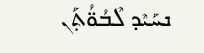ܢܚܰܝܶܕ ܠܶܒܳܘ̈ܳܬ݂ܰܢ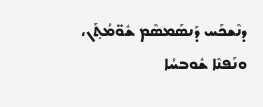ܕܢܶܫܟܰܚ ܕܰܢܣܰܡܣܶܡ ܫܽܘ̈ܡܳܬ݂ܰܢ، ܘܢܰܦܢܶܐ ܫܽܘܒܚܳܐ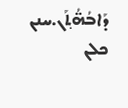ܕܰܐܒܳܗ̈ܳܬ݂ܰܢ.ܚܢܢ ܟܠܢ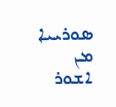ܣܘܪܝܝܐ ܡܢ ܐܫܘܪ